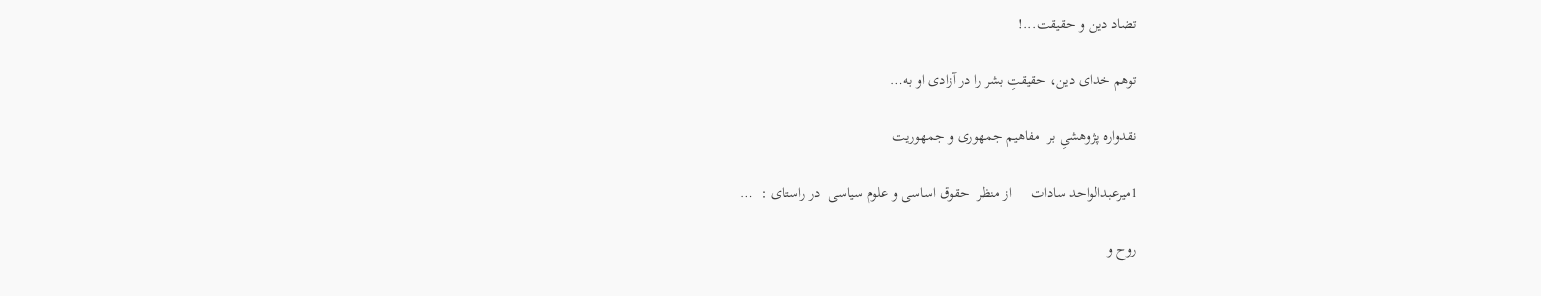تضاد دین و حقیقت...!

توهم خدای دین، حقیقتِ بشر را در آزادی او به…

نقدواره پژوهشیِ بر  مفاهیم جمهوری و جمهوریت

1میرعبدالواحد سادات     از منظر  حقوق اساسی و علوم سیاسی  در راستای :  …

روح و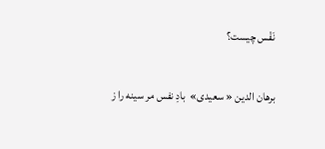نَفْس چیست؟

برهان الدین « سعیدی»  بادِ نفس مر سینه را ز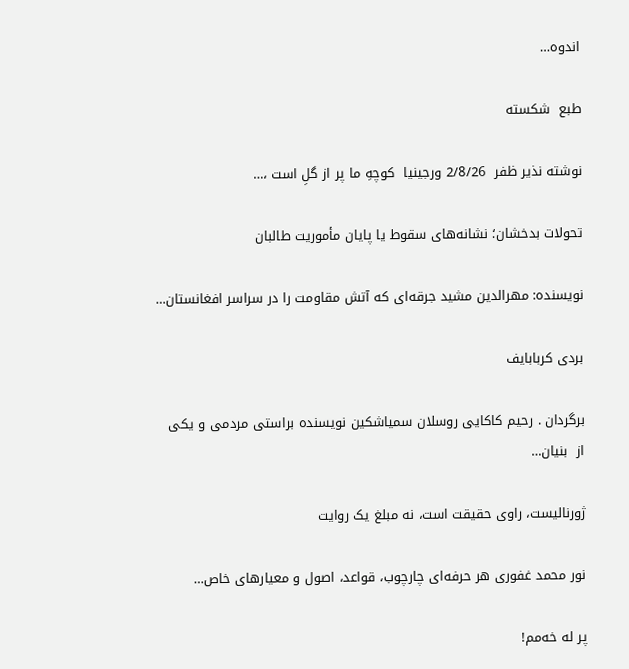اندوه…

طبع  شکسته

نوشته نذیر ظفر  2/8/26 ورجینیا  كوچهِ ما پر از گلِ است ،…

تحولات بدخشان؛ نشانه‌های سقوط یا پایان مأموریت طالبان

نویسنده: مهرالدین مشید جرقه‌ای که آتش مقاومت را در سراسر افغانستان…

بردی کربابایف

برگردان . رحیم کاکایی روسلان سمیاشکین نویسنده براستی مردمی و یکی از  بنیان…

ژورنالیست، راوی حقیقت است، نه مبلغ یک روایت

نور محمد غفوری هر حرفه‌ای چارچوب، قواعد، اصول و معیارهای خاص…

پر له خەمم!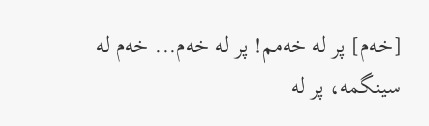[خه‌م] پر له خەمم! پر لە خەم... خەم له سینگمە، پر لە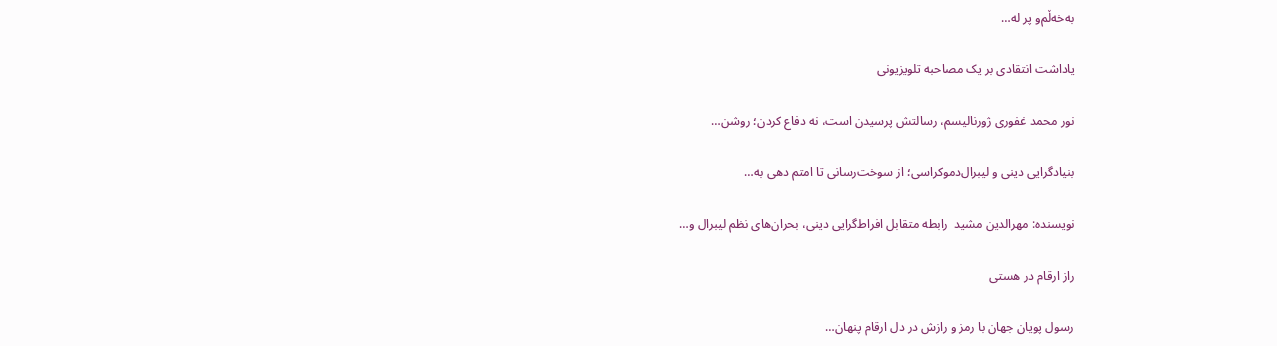بەخەڵم‌و پر لە…

یاداشت انتقادی بر یک مصاحبه تلویزیونی

نور محمد غفوری ژورنالیسم، رسالتش پرسیدن است، نه دفاع کردن؛ روشن…

بنیادگرایی دینی و لیبرال‌دموکراسی؛ از سوخت‌رسانی تا امتم دهی به…

نویسنده: مهرالدین مشید  رابطه متقابل افراط‌گرایی دینی، بحران‌های نظم لیبرال و…

راز ارقام در هستی

رسول پویان جهان با رمز و رازش در دل ارقام پنهان…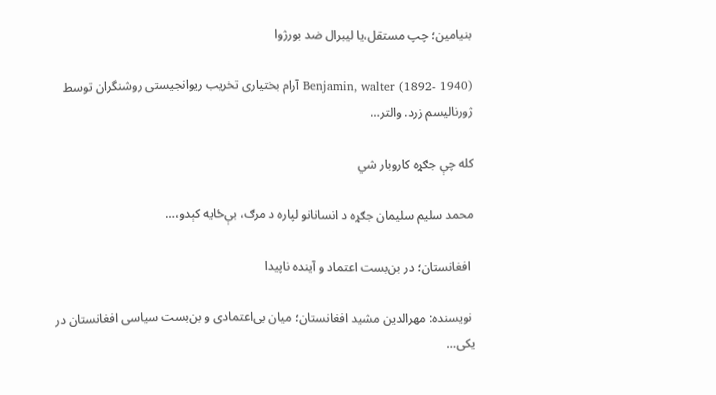بنیامین؛ چپ مستقل،یا لیبرال ضد بورژوا

Benjamin, walter (1892- 1940) آرام بختیاری تخریب ریوانجیستی روشنگران توسط ژورنالیسم زرد. والتر…

کله چې جګړه کاروبار شي

محمد سليم سليمان جګړه د انسانانو لپاره د مرګ، بې‌ځایه کېدو،…

 افغانستان؛ در بن‌بست اعتماد و آینده ناپیدا

 نویسنده: مهرالدین مشید افغانستان؛ میان بی‌اعتمادی و بن‌بست سیاسی افغانستان در یکی…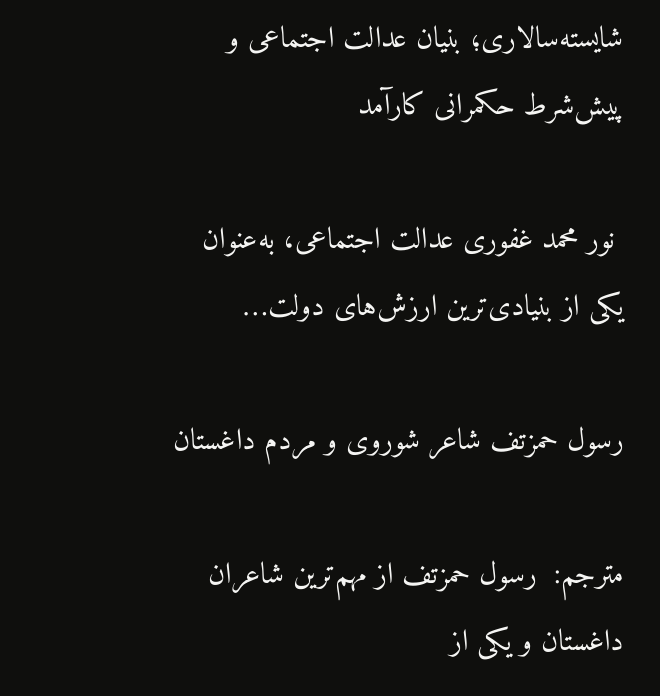شایسته‌سالاری؛ بنیان عدالت اجتماعی و پیش‌شرط حکمرانی کارآمد

 نور محمد غفوری عدالت اجتماعی، به‌عنوان یکی از بنیادی‌ترین ارزش‌های دولت…

رسول حمزتف شاعر شوروی و مردم داغستان

مترجم:  رسول حمزتف از مهم‌ترین شاعران داغستان و یکی از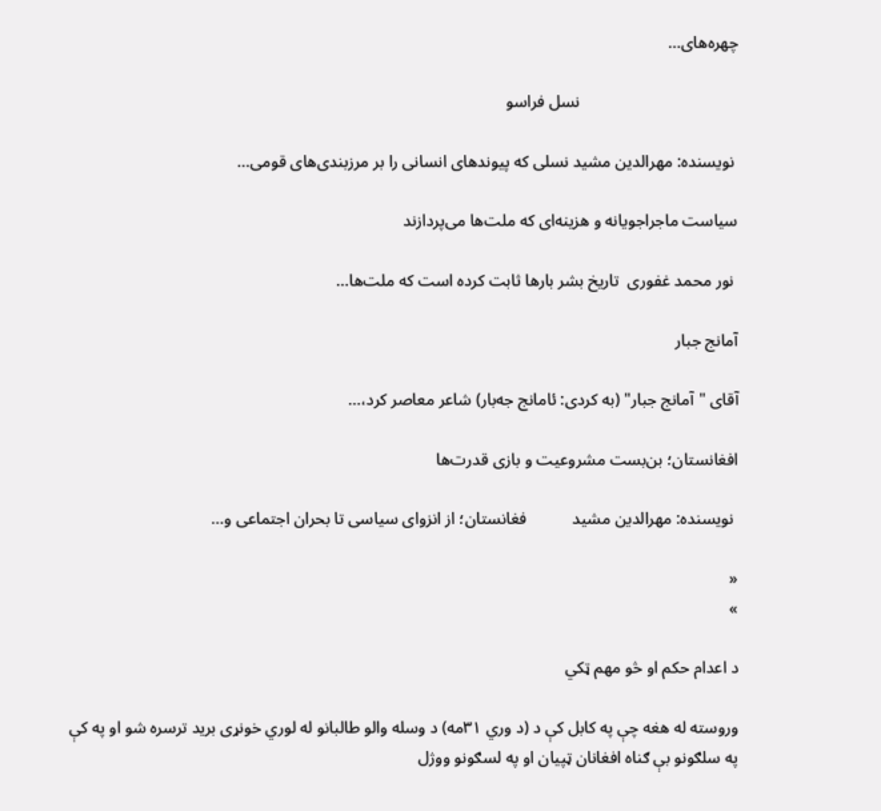چهره‌های…

                                      نسل فراسو

 نویسنده: مهرالدین مشید نسلی که پیوندهای انسانی را بر مرزبندی‌های قومی…

سیاست ماجراجویانه و هزینه‌ای که ملت‌ها می‌پردازند

 نور محمد غفوری  تاریخ بشر بارها ثابت کرده است که ملت‌ها…

آمانج جبار

آقای "آمانج جبار" (به کردی: ئامانج جەبار) شاعر معاصر کرد،…

افغانستان؛ بن‌بست مشروعیت و بازی قدرت‌ها

 نویسنده: مهرالدین مشید           فغانستان؛ از انزوای سیاسی تا بحران اجتماعی و…

«
»

د اعدام حکم او څو مهم ټکي

وروسته له هغه چې په کابل کې د (د وري ۳۱مه) د وسله والو طالبانو له لوري خونړی برید ترسره شو او په کې په سلګونو بې ګناه افغانان ټپيان او په لسګونو ووژل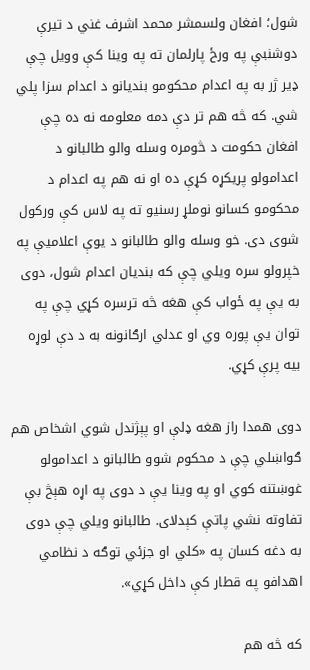شول؛ افغان ولسمشر محمد اشرف غني د تيرې دوشنبې په ورځ پارلمان ته په وینا کې وويل چې ډیر ژر به په اعدام محکومو بنديانو د اعدام سزا پلي شي. که څه هم تر دې دمه معلومه نه ده چې افغان حکومت د څومره وسله والو طالبانو د اعدامولو پریکړه کړې ده او نه هم په اعدام د محکومو کسانو نوملړ رسنیو ته په لاس کې ورکول شوی دی. خو وسله والو طالبانو د یوې اعلاميې په خپرولو سره ویلي چې که بندیان اعدام شول، دوی به یې په ځواب کې هغه څه ترسره کړي چې په توان یې پوره وي او عدلي ارګانونه به د دې لوړه بیه پرې کړي.

دوی همدا راز هغه ډلې او پېژندل شوي اشخاص هم ګواښلي چې د محکوم شوو طالبانو د اعدامولو غوښتنه کوي او په وینا یې د دوی په اړه هېڅ بې تفاوته نشي پاتې کېدلای. طالبانو ویلي چې دوی به دغه کسان په «کلي او جزئي توګه د نظامي اهدافو په قطار کې داخل کړي».

که څه هم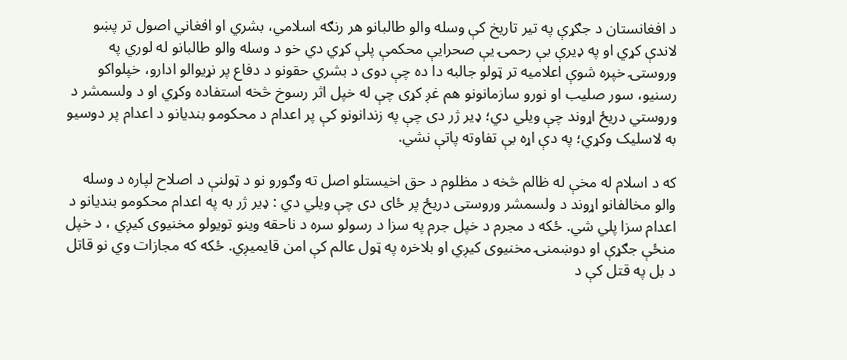د افغانستان د جګړې په تير تاريخ کې وسله والو طالبانو هر رنګه اسلامي، بشري او افغاني اصول تر پښو لاندې کړي او په ډیرې بې رحمۍ يې صحرايې محکمې پلې کړي دي خو د وسله والو طالبانو له لوري په وروستۍ خپره شوې اعلاميه تر ټولو جالبه دا ده چې دوی د بشري حقونو د دفاع پر نړیوالو ادارو، خپلواکو رسنیو، سور صلیب او نورو سازمانونو هم غږ کړی چې له خپل اثر رسوخ څخه استفاده وکړي او د ولسمشر د وروستي دريځ اړوند چې ويلي دي؛ ډير ژر دی چې په زندانونو کې پر اعدام د محکومو بنديانو د اعدام پر دوسيو به لاسليک وکړي؛ په دې اړه بې تفاوته پاتې نشي.

که د اسلام له مخې له ظالم څخه د مظلوم د حق اخيستلو اصل ته وګورو نو د ټولنې د اصلاح لپاره د وسله والو مخالفانو اړوند د ولسمشر وروستی دريځ پر ځای دی چې ويلي دي : ډیر ژر به په اعدام محکومو بنديانو د اعدام سزا پلي شي. ځکه د مجرم د خپل جرم په سزا د رسولو سره د ناحقه وينو تويولو مخنيوی کيږي ، د خپل منځې جګړې او دوښمنۍ مخنيوی کيږي او بلاخره په ټول عالم کې امن قايميږي. ځکه که مجازات وي نو قاتل د بل په قتل کې د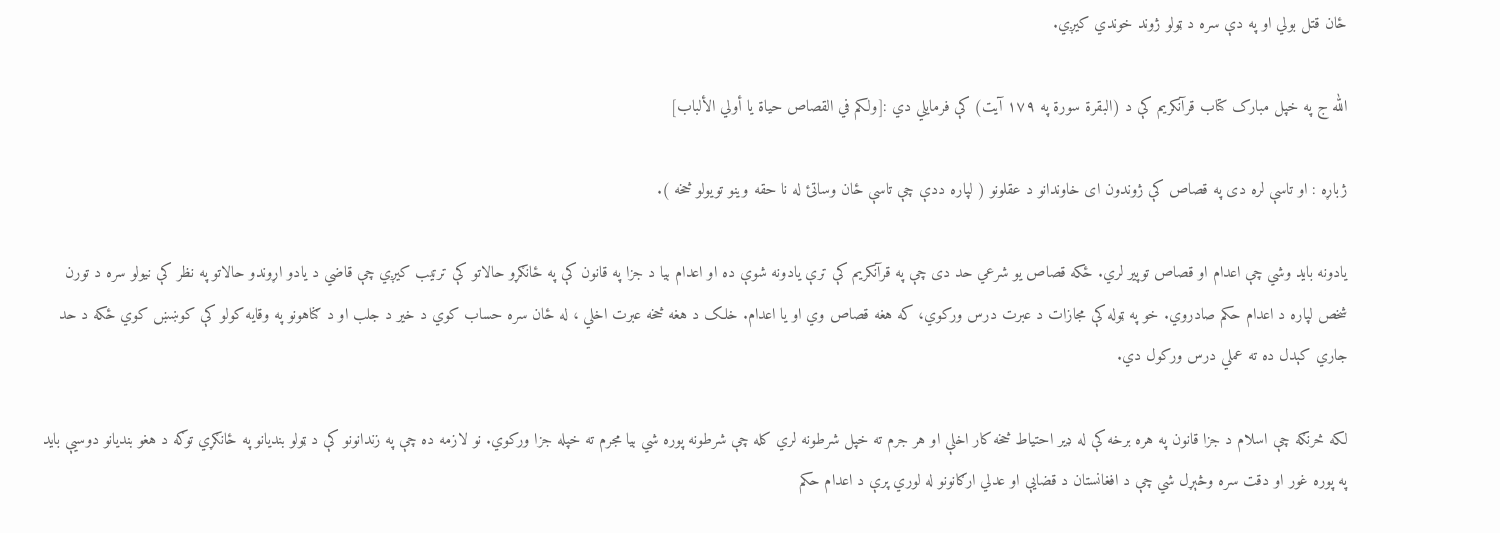ځان قتل بولي او په دې سره د ټولو ژوند خوندي کيږي.

الله ج په خپل مبارک کتاب قرآنکريم کې د (البقرة سورة په ۱۷۹ آيت) کې فرمايلي دي :[ولكم في القصاص حياة يا أولي الألباب]

ژباړه : او تاسې لره دی په قصاص کې ژوندون ای خاوندانو د عقلونو ( لپاره ددې چې تاسې ځان وساتئ له نا حقه وينو تويولو څخه ).

يادونه بايد وشي چې اعدام او قصاص توپير لري. ځکه قصاص يو شرعي حد دی چې په قرآنکريم کې ترې يادونه شوې ده او اعدام بيا د جزا په قانون کې په ځانګړو حالاتو کې ترتيب کيږي چې قاضي د يادو اړوندو حالاتو په نظر کې نيولو سره د تورن شخص لپاره د اعدام حکم صادروي. خو په ټوله کې مجازات د عبرت درس ورکوي، که هغه قصاص وي او يا اعدام. خلک د هغه څخه عبرت اخلي ، له ځان سره حساب کوي د خير د جلب او د ګناهونو په وقايه کولو کې کوښښ کوي ځکه د حد جاري کېدل ده ته عملي درس ورکول دي.

لکه څرنګه چې اسلام د جزا قانون په هره برخه کې له ډير احتياط څخه کار اخلې او هر جرم ته خپل شرطونه لري کله چې شرطونه پوره شي بيا مجرم ته خپله جزا ورکوي. نو لازمه ده چې په زندانونو کې د ټولو بنديانو په ځانګړي توګه د هغو بنديانو دوسيې بايد په پوره غور او دقت سره وڅېړل شي چې د افغانستان د قضايې او عدلي ارګانونو له لوري پرې د اعدام حکم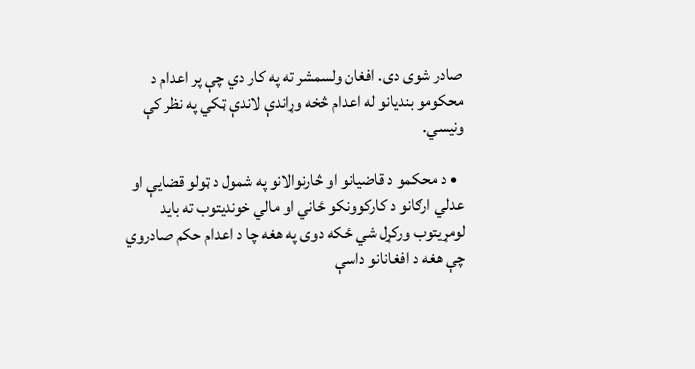صادر شوی دی. افغان ولسمشر ته په کار دي چې پر اعدام د محکومو بنديانو له اعدام څخه وړاندې لاندې ټکي په نظر کې ونيسي.

  • د محکمو د قاضيانو او څارنوالانو په شمول د ټولو قضايې او عدلي ارګانو د کارکوونکو ځاني او مالي خونديتوب ته بايد لومړيتوب ورکړل شي ځکه دوی په هغه چا د اعدام حکم صادروي چې هغه د افغانانو داسې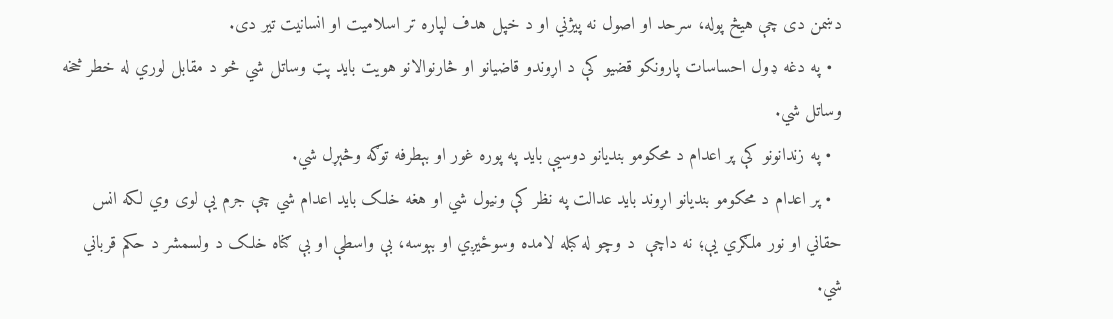دښمن دی چې هيڅ پوله، سرحد او اصول نه پيژني او د خپل هدف لپاره تر اسلاميت او انسانيت تير دی.
  • په دغه ډول احساسات پارونکو قضيو کې د اړوندو قاضيانو او څارنوالانو هويت بايد پټ وساتل شي څو د مقابل لوري له خطر څخه وساتل شي.
  • په زندانونو کې پر اعدام د محکومو بنديانو دوسيې بايد په پوره غور او بېطرفه توګه وڅېړل شي.
  • پر اعدام د محکومو بنديانو اړوند بايد عدالت په نظر کې ونيول شي او هغه خلک بايد اعدام شي چې جرم يې لوی وي لکه انس حقاني او نور ملګري يې؛ نه داچې  د وچو له کبله لامده وسوځيږي او بېوسه، بې واسطې او بې ګناه خلک د ولسمشر د حکم قرباني شي.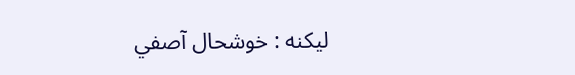لیکنه : خوشحال آصفي